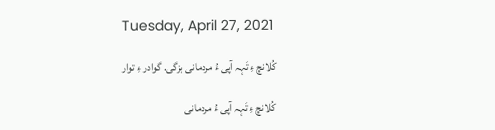Tuesday, April 27, 2021

کُلانچ ءِ تَہہ آپی ءُ مردمانی بزگی. گوادر ءِ توار

کُلانچ ءِ تَہہ آپی ءُ مردمانی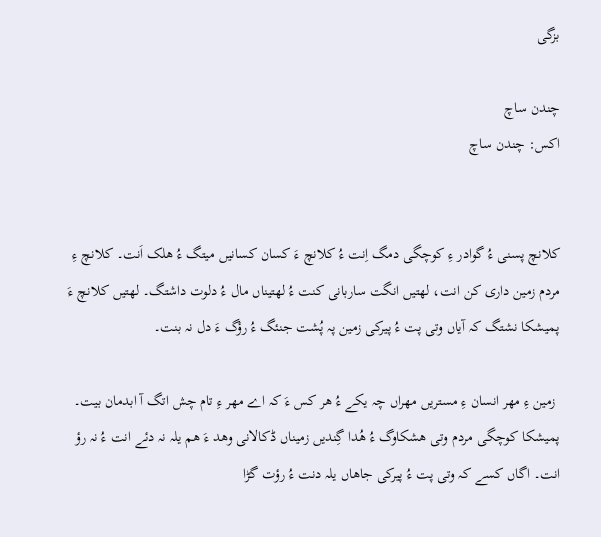بزگی

چندن ساچ
اکس: چندن ساچ


کلانچ پسنی ءُ گوادر ءِ کوچگی دمگ اِنت ءُ کلانچ ءَ کسان کسانیں میتگ ءُ ھلک اَنت۔ کلانچ ءِ مردم زمین داری کن انت، لھتیں انگت ساربانی کنت ءُ لھتیناں مال ءُ دلوت داشتگ۔ لھتیں کلانچ ءَ پمیشکا نشتگ کہ آیاں وتی پت ءُ پیرکی زمین پہ پُشت جنئگ ءُ رؤگ ءَ دل نہ بنت۔

 زمین ءِ مھر انسان ءِ مستریں مھراں چہ یکے ءُ ھر کس ءَ کہ اے مھر ءِ تام چش اتگ آ ابدمان بیت۔ پمیشکا کوچگی مردم وتی ھشکاوگ ءُ ھُدا گِندیں زمیناں ڈکالانی وھد ءَ ھم یلہ نہ دئے انت ءُ نہ رؤ انت۔ اگاں کسے کہ وتی پت ءُ پیرکی جاھاں یلہ دنت ءُ رؤت گڑا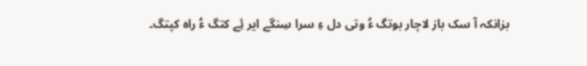بزانکہ آ سک باز لاچار بوتگ ءُ وتی دل ءِ سرا سِنگے ایر ئِے کتگ ءُ راہ کپتگ۔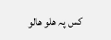کس پہ ھلو ھالو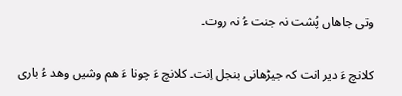وتی جاھاں پُشت نہ جنت ءُ نہ روت۔

کلانچ ءَ دیر انت کہ جیڑھانی بنجل اِنت۔ کلانچ ءَ چونا ءَ ھم وشیں وھد ءُ باری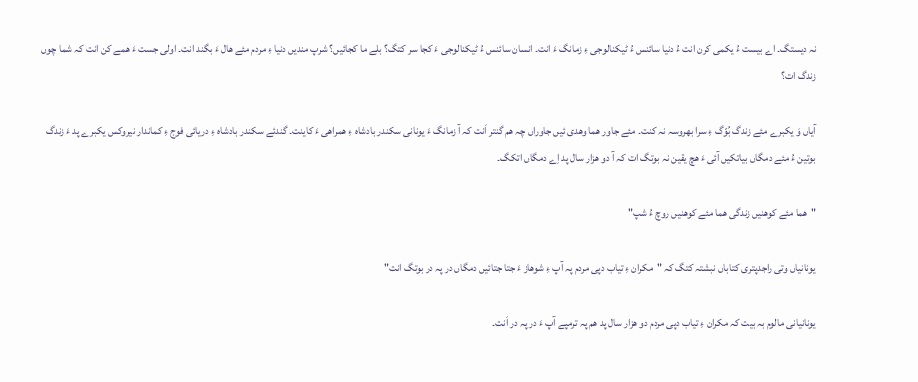نہ دیستگ۔ اے بیست ءُ یکمی کرن انت ءُ دنیا سائنس ءُ ٹیکنالوجی ءِ زمانگ ءَ انت۔ انسان سائنس ءُ ٹیکنالوجی ءَ کجا سر کتگ؟ بلے ما کجائیں؟ شرپ مندیں دنیا ءِ مردم مئے ھال ءَ بگند انت۔ اولی جست ءَ ھمے کن انت کہ شما چوں زندگ ات؟

آیاں وَ یکبرے مئے زندگ بُوّگ ءِ سرا بھروسہ نہ کنت۔ مئے جاور ھما وھدی ئیں جاوراں چہ ھم گنتر اَنت کہ آ زمانگ ءَ یونانی سکندر بادشاہ ءِ ھمراھی ءَ کاینت۔ گندئے سکندر بادشاہ ءِ دریائی فوج ءِ کماندار نیروکس یکبرے پد ءَ زندگ بوتین ءُ مئے دمگاں بیاتکیں آئی ءَ ھچ یقین نہ بوتگ ات کہ آ دو ھزار سال پد اِے دمگاں اتکگ۔

"ھما مئے کوھنیں زندگی ھما مئے کوھنیں روچ ءُ شپ"

یونانیاں وتی راجدپتری کتاباں نبشتہ کتگ کہ "مکران ءِ تیاب دپی مردم پہ آپ ءِ شوھاز ءَ جتا جتائیں دمگاں در پہ در بوتگ انت"

یونانیانی مالوم بہ بیت کہ مکران ءِ تیاب دپی مردم دو ھزار سال پد ھم پہ ترمپے آپ ءَ در پہ در اَنت۔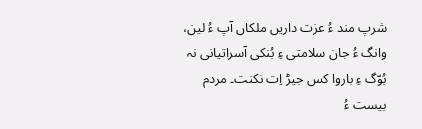شرپ مند ءُ عزت داریں ملکاں آپ ءُ لین، وانگ ءُ جان سلامتی ءِ بُنکی آسراتیانی نہ بُوّگ ءِ باروا کس جیڑ اِت نکنت۔ مردم بیست ءُ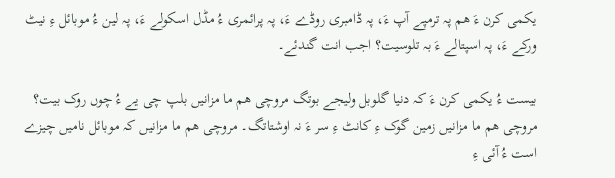یکمی کرن ءَ ھم پہ ترمپے آپ ءَ، پہ ڈامبری روڈے ءَ، پہ پرائمری ءُ مڈل اسکولے ءَ، پہ لین ءُ موبائل ءِ نیٹ ورکے ءَ، پہ اسپتالے ءَ بہ تلوسیت؟ اجب انت گندئے۔

بیست ءُ یکمی کرن ءَ کہ دنیا گلوبل ولیجے بوتگ مروچی ھم ما مزانیں بلپ چی یے ءُ چوں روک بیت؟ مروچی ھم ما مزانیں زمین گوک ءِ کانٹ ءِ سر ءَ نہ اوشتاتگ۔ مروچی ھم ما مزانیں کہ موبائل نامیں چیزے است ءُ آئی ءِ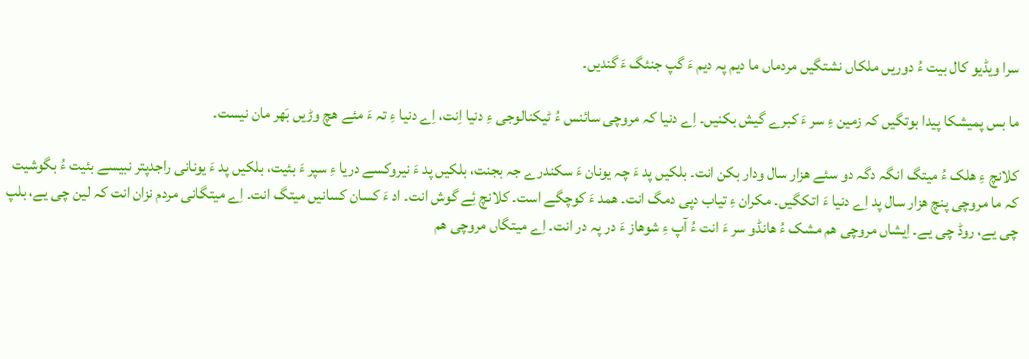سرا ویڈیو کال بیت ءُ دوریں ملکاں نشتگیں مردماں ما دیم پہ دیم ءَ گپ جنئگ ءَ گندیں۔

ما بس پمیشکا پیدا بوتگیں کہ زمین ءِ سر ءَ کبرے گیش بکنیں۔ اِے دنیا کہ مروچی سائنس ءُ ٹیکنالوجی ءِ دنیا اِنت، اِے دنیا ءِ تہ ءَ مئے ھچ وڑیں بَھر مان نیست۔

کلانچ ءِ ھلک ءُ میتگ انگہ دگہ دو سئے ھزار سال ودار بکن انت۔ بلکیں پد ءَ چہ یونان ءَ سکندرے جہ بجنت، بلکیں پد ءَ نیروکسے دریا ءِ سپر ءَ بئیت، بلکیں پد ءَ یونانی راجدپتر نبیسے بئیت ءُ بگوشیت کہ ما مروچی پنچ ھزار سال پد اِے دنیا ءَ اتکگیں۔ مکران ءِ تیاب دپی دمگ انت۔ ھمد ءَ کوچگے است۔ کلانچ ئِے گوش انت۔ اد ءَ کسان کسانیں میتگ انت۔ اِے میتگانی مردم نزان انت کہ لین چی یے، بلپ چی یے، روڈ چی یے۔ اِیشاں مروچی ھم مشک ءُ ھانڈو سر ءَ انت ءُ آپ ءِ شوھاز ءَ در پہ در انت۔ اِے میتگاں مروچی ھم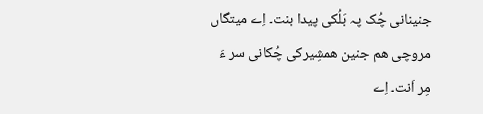جنینانی چُک پہ بَلُکی پیدا بنت۔ اِے میتگاں مروچی ھم جنین ھمشِیرکی چُکانی سر ءَ مِر اَنت۔ اِے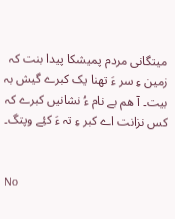میتگانی مردم پمیشکا پیدا بنت کہ زمین ءِ سر ءَ تھنا یک کبرے گیش بہ بیت۔ آ ھم بے نام ءُ نشانیں کبرے کہ کس نزانت اے کبر ءِ تہ ءَ کئِے وپتگ۔


No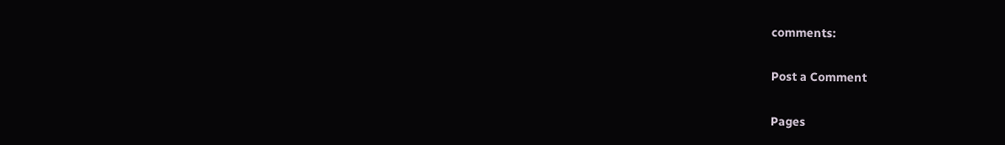comments:

Post a Comment

Pages